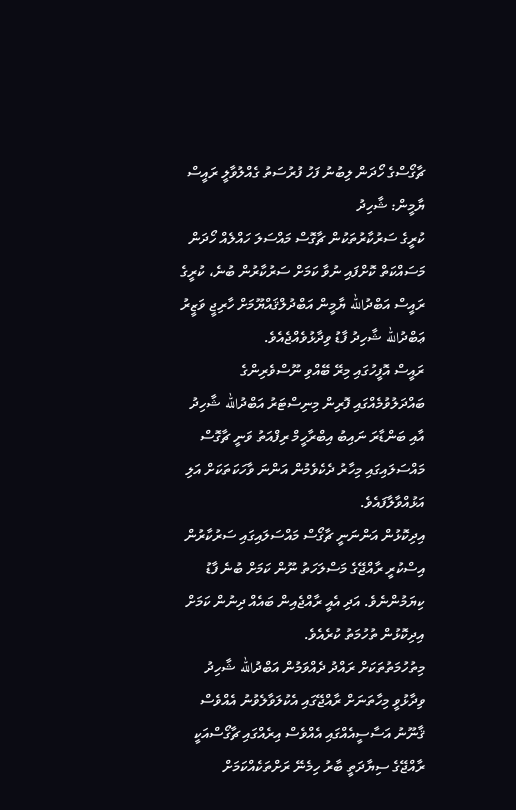ޗާގޯސްގެ ހޯދަން ލިބުނު ފަހު ފުރުސަތު ގެއްލުވާލީ ރައީސް ޔާމީން: ޝާހިދު
ކުރީގެ ސަރުކާރުތަކުން ޗާގޮސް މައްސަލަ ހައްލެއް ހޯދަން މަސައްކަތް ކޮށްފައި ނުވާ ކަމަށް ސަރުކާރުން ބުނެ، ކުރީގެ ރައީސް އަބްދުالله ޔާމީން އަބްދުލްޤައްޔޫމަށް ހާރިޖީ ވަޒީރު ޢަބްދުالله ޝާހިދު ފާޑު ވިދާޅުވެއްޖެއެވެ.
ރައީސް އޮފީހުގައި މިރޭ ބޭއްވި ނޫސްވެރިންގެ ބައްދަލުވުމެއްގައި ފޮރިން މިނިސްޓަރު އަބްދުالله ޝާހިދު އާއި ބަންޑާރަ ނައިބު އިބްރާހީމް ރިފްއަތު ވަނީ ޗާގޮސް މައްސަލައިގައި މިހާރު ދެކެވެމުން އަންނަ ވާހަކަތަކަށް އަލި އަޅުއްވާލާފައެވެ.
އިދިކޮޅުން އަންނަނީ ޗާގޯސް މައްސަލައިގައި ސަރުކާރުން އިސްކުރީ ރާއްޖޭގެ މަސްލަހަތު ނޫން ކަމަށް ބުނެ ފާޑު ކިޔަމުންނެވެ. އަދި އެއީ ރާއްޖެއިން ބައެއް ދިނުން ކަމަށް އިދިކޮޅުން ތުހުމަތު ކުރެއެވެ.
މިތުހުމަތުތަކަށް ރައްދު ދެއްވަމުން އަބްދުالله ޝާހިދު ވިދާޅުވީ މިހާތަނަށް ރާއްޖޭގައި އެކުލަވާލެވުނު އެއްވެސް ޤާނޫނު އަސާސީއެއްގައި އެއްވެސް އިރެއްގައި ޗާގޯސްއަކީ ރާއްޖޭގެ ސިޔާދަތީ ބާރު ހިމެނޭ ރަށްތަކެއްކަމަށް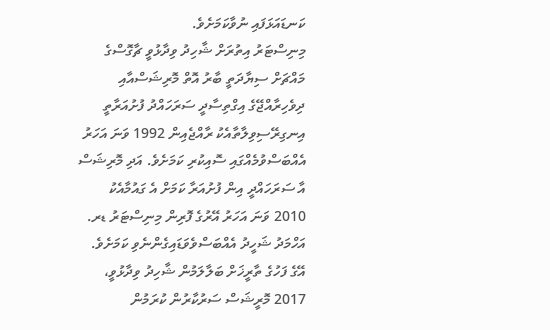ކަނޑައަޅަފައި ނުވާކަމަށެވެ.
މިނިސްޓަރު އިތުރަށް ޝާހިދު ވިދާޅުވީ ޗާގޮސްގެ މައްޗަށް ސިޔާދަތީ ބާރު އޮތް މޮރިޝަސްއާއި ދިވެހިރާއްޖޭގެ އިގްތިސާދީ ސަރަހައްދު ފުށުއަރާތީ އިނގިރޭސިވިލާތާއެކު ރާއްޖެއިން 1992 ވަނަ އަހަރު އެއްބަސްވުމެއްގައި ސޮއިކުރި ކަމަށެވެ. އަދި މޮރިޝަސް އާ ސަރަހައްދީ އިން ފުށުއަރާ ކަމަށް އެ ގައުމާއެކު 2010 ވަނަ އަހަރު އޭރުގެ ފޮރިން މިނިސްޓަރު ޑރ. އަހްމަދު ޝަހީދު އެއްބަސްވެވަޑައިގެންނެވި ކަމަށެވެ.
އޭގެ ފަހުގެ ތާރީޚަށް ބަލާލަމުން ޝާހިދު ވިދާޅުވީ، 2017 މޮރީޝަސް ސަރުކާރުން ކުރަމުން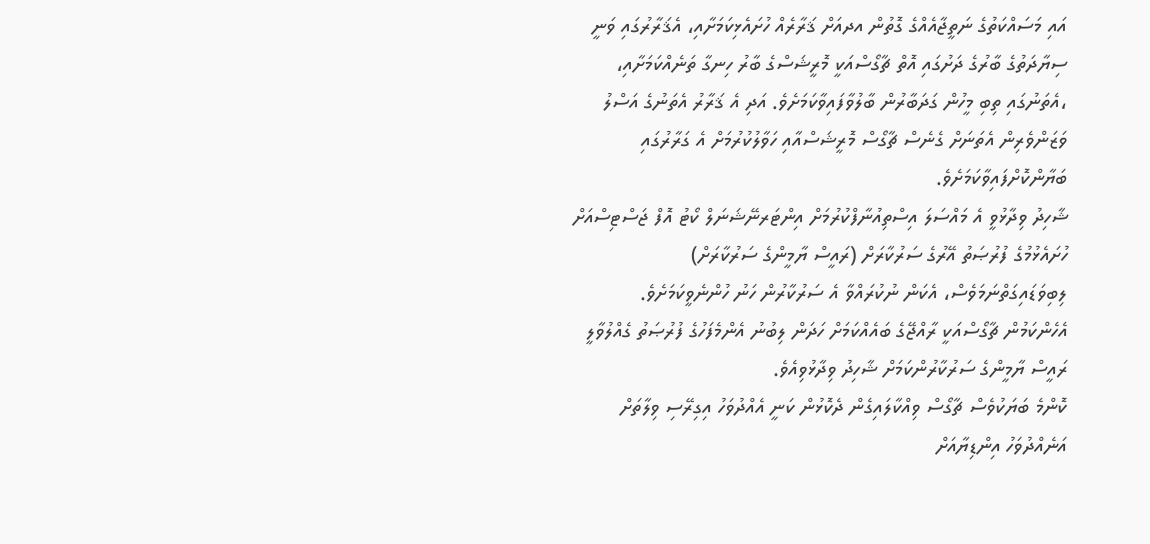އައި މަސައްކަތުގެ ނަތީޖާއެއްގެ ގޮތުން އދއަށް ޤަރާރެއް ހުށައެޅިކަމަށާއި، އެޤަރާރުގައި ވަނީ ސިޔާދަތުގެ ބާރުގެ ދަށުގައި އޮތް ޗާގޯސްއަކީ މޮރީޝަސްގެ ބާރު ހިނގާ ތަނެއްކަމަށާއި، ،އެތަނުގައި ތިބި މީހުން ގަދަބާރުން ބާލުވާފައިވާކަމަށެވެ. އަދި އެ ޤަރާރު އެތަނުގެ އަސްލު ވަޒަންވެރިން އެތަނަށް ގެނެސް ޗާގޯސް މޮރީޝަސްއާއި ހަވާލުކުރުމަށް އެ ގަރާރުގައި ބަޔާންކޮށްފައިވާކަމަށެވެ.
ޝާހިދު ވިދާޅުވީ އެ މައްސަލަ އިސްތިއުނާފްކުރުމަށް އިންޓަރނޭޝަނަލް ކޯޓު އޮފް ޖަސްޓިސްއަށް ހުށައެޅުމުގެ ފުރުޞަތު އޭރުގެ ސަރުކާރަށް (ރައީސް ޔާމީންގެ ސަރުކާރަށް) ލިބިވަޑައިގަތްނަމަވެސް، އެކަން ނުކުރައްވާ އެ ސަރުކާރުން ހަނު ހުންނެވީކަމަށެވެ. އެހެންކަމުން ޗާގޯސްއަކީ ރާއްޖޭގެ ބައެއްކަމަށް ހަދަން ލިބުނު އެންމެފަހުގެ ފުރުޞަތު ގެއްލުވާލީ ރައީސް ޔާމީންގެ ސަރުކާރުންކަމަށް ޝާހިދު ވިދާޅުވިއެވެ.
ކޮންމެ ބަޔަކުވެސް ޗާގޯސް ވިއްކާލައިގެން ދެކޮޅުން ކަނީ އެއްދުވަހު އިގިރޭސި ވިލާތަށް އަނެއްދުވަހު އިންޑިޔާއަށް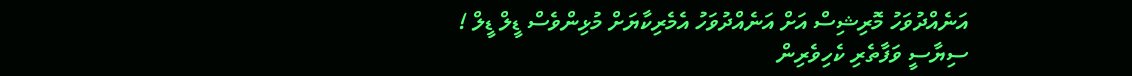އަނެއްދުވަހު މޮރިޝިސް އަށް އަނެއްދުވަހު އެމެރިކާޔަށް މުޅިންވެސް ޑީލް ޑީލް !
ސިޔާސީ ވަފާތެރި ކެހިވެރިން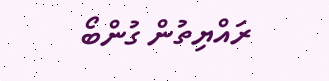ރައްޔިތުން ގުންބޯ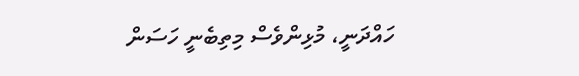ހައްދަނީ، މުޅިންވެސް މިތިބެނީ ހަސަން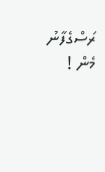ރަސްގެފާނު މެން !